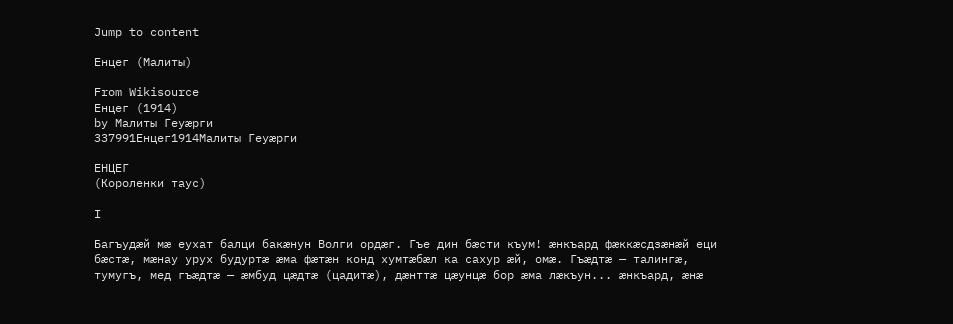Jump to content

Енцег (Малиты)

From Wikisource
Енцег (1914)
by Малиты Геуæрги
337991Енцег1914Малиты Геуæрги

ЕНЦЕГ
(Короленки таус)

I

Багъудæй мæ еухат балци бакæнун Волги ордæг. Гъе дин бæсти къум! æнкъард фæккæсдзæнæй еци бæстæ, мæнау урух будуртæ æма фæтæн конд хумтæбæл ка сахур æй, омæ. Гъæдтæ — талингæ, тумугъ, мед гъæдтæ — æмбуд цæдтæ (цадитæ), дæнттæ цæунцæ бор æма лæкъун... æнкъард, æнæ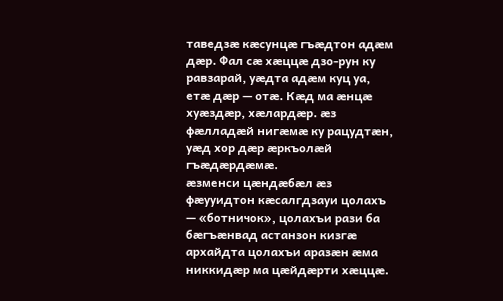таведзæ кæсунцæ гъæдтон адæм дæр. Фал сæ хæццæ дзо-рун ку равзарай, уæдта адæм куц уа, етæ дæр — отæ. Кæд ма æнцæ хуæздæр, хæлардæр. æз фæлладæй нигæмæ ку рацудтæн, уæд хор дæр æркъолæй гъæдæрдæмæ.
æзменси цæндæбæл æз фæууидтон кæсалгдзауи цолахъ — «ботничок», цолахъи рази ба бæгъæнвад астанзон кизгæ архайдта цолахъи аразæн æма никкидæр ма цæйдæрти хæццæ.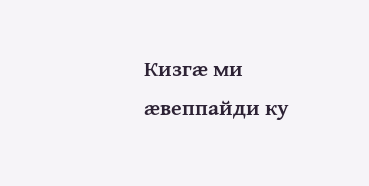Кизгæ ми æвеппайди ку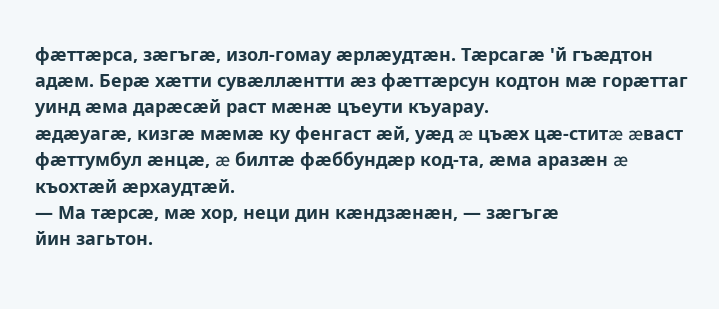фæттæрса, зæгъгæ, изол-гомау æрлæудтæн. Тæрсагæ 'й гъæдтон адæм. Берæ хæтти сувæллæнтти æз фæттæрсун кодтон мæ горæттаг уинд æма дарæсæй раст мæнæ цъеути къуарау.
æдæуагæ, кизгæ мæмæ ку фенгаст æй, уæд æ цъæх цæ-ститæ æваст фæттумбул æнцæ, æ билтæ фæббундæр код-та, æма аразæн æ къохтæй æрхаудтæй.
— Ма тæрсæ, мæ хор, неци дин кæндзæнæн, — зæгъгæ
йин загьтон.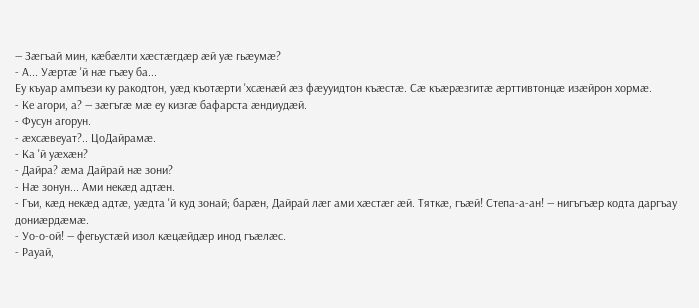— Зæгъай мин, кæбæлти хæстæгдæр æй уæ гьæумæ?
- А... Уæртæ 'й нæ гъæу ба...
Еу къуар ампъези ку ракодтон, уæд къотæрти 'хсæнæй æз фæууидтон къæстæ. Сæ къæрæзгитæ æрттивтонцæ изæйрон хормæ.
- Ке агори, а? — зæгъгæ мæ еу кизгæ бафарста æндиудæй.
- Фусун агорун.
- æхсæвеуат?.. ЦоДайрамæ.
- Ка 'й уæхæн?
- Дайра? æма Дайрай нæ зони?
- Нæ зонун... Ами некæд адтæн.
- Гъи, кæд некæд адтæ, уæдта 'й куд зонай; барæн, Дайрай лæг ами хæстæг æй. Тяткæ, гъæй! Степа-а-ан! — нигъгъæр кодта даргъау дониæрдæмæ.
- Уо-о-ой! — фегьустæй изол кæцæйдæр инод гъæлæс.
- Рауай,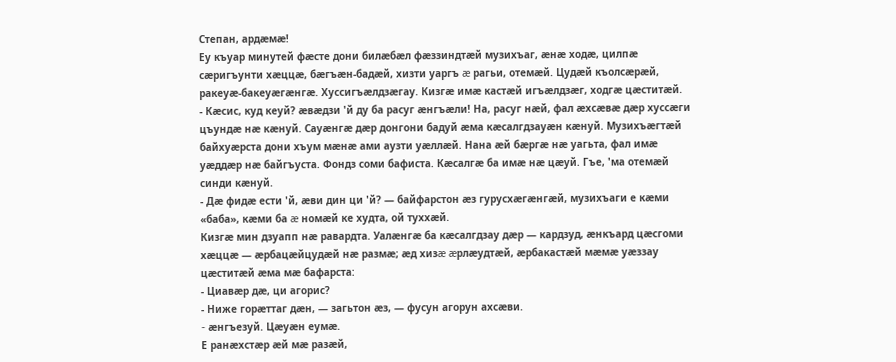Степан, ардæмæ!
Еу къуар минутей фæсте дони билæбæл фæззиндтæй музихъаг, æнæ ходæ, цилпæ сæригъунти хæццæ, бæгъæн-бадæй, хизти уаргъ æ рагьи, отемæй. Цудæй къолсæрæй, ракеуæ-бакеуæгæнгæ. Хуссигъæлдзæгау. Кизгæ имæ кастæй игъæлдзæг, ходгæ цæститæй.
- Кæсис, куд кеуй? æвæдзи 'й ду ба расуг æнгъæли! На, расуг нæй, фал æхсæвæ дæр хуссæги цъундæ нæ кæнуй. Сауæнгæ дæр донгони бадуй æма кæсалгдзауæн кæнуй. Музихъæгтæй байхуæрста дони хъум мæнæ ами аузти уæллæй. Нана æй бæргæ нæ уагьта, фал имæ уæддæр нæ байгъуста. Фондз соми бафиста. Кæсалгæ ба имæ нæ цæуй. Гъе, 'ма отемæй синди кæнуй.
- Дæ фидæ ести 'й, æви дин ци 'й? — байфарстон æз гурусхæгæнгæй, музихъаги е кæми «баба», кæми ба æ номæй ке худта, ой туххæй.
Кизгæ мин дзуапп нæ равардта. Уалæнгæ ба кæсалгдзау дæр — кардзуд, æнкъард цæсгоми хæццæ — æрбацæйцудæй нæ размæ; æд хизæ æрлæудтæй, æрбакастæй мæмæ уæззау цæститæй æма мæ бафарста:
- Циавæр дæ, ци агорис?
- Ниже горæттаг дæн, — загьтон æз, — фусун агорун ахсæви.
- æнгъезуй. Цæуæн еумæ.
Е ранæхстæр æй мæ разæй,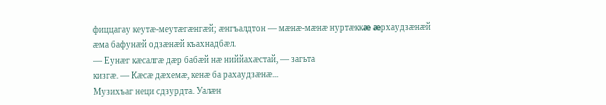фиццагау кеутæ-меутæгæнгæй; æнгъалдтон — мæнæ-мæнæ нуртæккæ æрхаудзæнæй æма бафунæй одзæнæй къахнадбæл.
— Еунæг кæсалгæ дæр бабæй нæ ниййахæстай, — загьта
кизгæ. — Кæсæ дæхемæ, кенæ ба рахаудзæнæ...
Музихъаг неци сдзурдта. Уалæн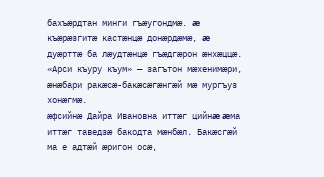бахъæрдтан минги гъæугондмæ. æ къæрæзгитæ кастæнцæ донæрдæмæ, æ дуæрттæ ба лæудтæнцæ гъæдгæрон æнхæццæ. «Арси къуру къум» — загътон мæхенимæри, æнæбари ракæсæ-бакæсæгæнгæй мæ мургъуз хонæгмæ.
æфсийнæ Дайра Ивановна иттæг цийнæ æма иттæг таведзæ бакодта мæнбæл. Бакæсгæй ма е адтæй æригон осæ,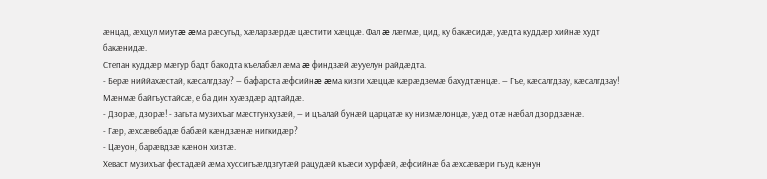æнцад, æхцул миутæ æма рæсугьд, хæларзæрдæ цæстити хæццæ. Фал æ лæгмæ, цид, ку бакæсидæ, уæдта куддæр хийнæ худт бакæнидæ.
Степан куддæр мæгур бадт бакодта къелабæл æма æ финдзæй æууелун райдæдта.
- Берæ ниййахæстай, кæсалгдзау? — бафарста æфсийнæ æма кизги хæццæ кæрæдземæ бахудтæнцæ. — Гъе, кæсалгдзау, кæсалгдзау! Мæнмæ байгъустайсæ, е ба дин хуæздæр адтайдæ.
- Дзорæ, дзорæ! - загьта музихъаг мæстгунхузæй, — и цъалай бунæй царцатæ ку низмæлонцæ, уæд отæ нæбал дзордзæнæ.
- Гæр, æхсæвебадæ бабæй кæндзæнæ нигкидæр?
- Цæуон, барæвдзæ кæнон хизтæ.
Хеваст музихъаг фестадæй æма хуссигъæлдзгутæй рацудæй къæси хурфæй, æфсийнæ ба æхсæвæри гъуд кæнун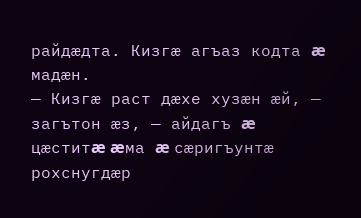райдæдта. Кизгæ агъаз кодта æ мадæн.
— Кизгæ раст дæхе хузæн æй, — загътон æз, — айдагъ æ
цæститæ æма æ сæригъунтæ рохснугдæр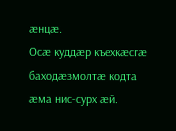æнцæ.
Осæ куддæр къехкæсгæ баходæзмолтæ кодта æма нис-сурх æй.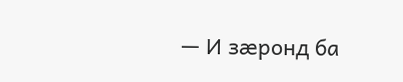— И зæронд ба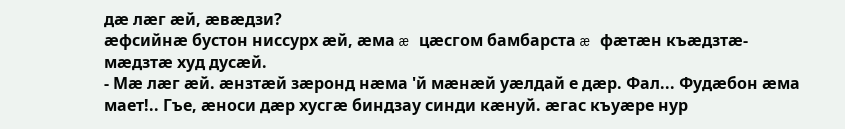дæ лæг æй, æвæдзи?
æфсийнæ бустон ниссурх æй, æма æ цæсгом бамбарста æ фæтæн къæдзтæ-мæдзтæ худ дусæй.
- Мæ лæг æй. æнзтæй зæронд нæма 'й мæнæй уæлдай е дæр. Фал... Фудæбон æма мает!.. Гъе, æноси дæр хусгæ биндзау синди кæнуй. æгас къуæре нур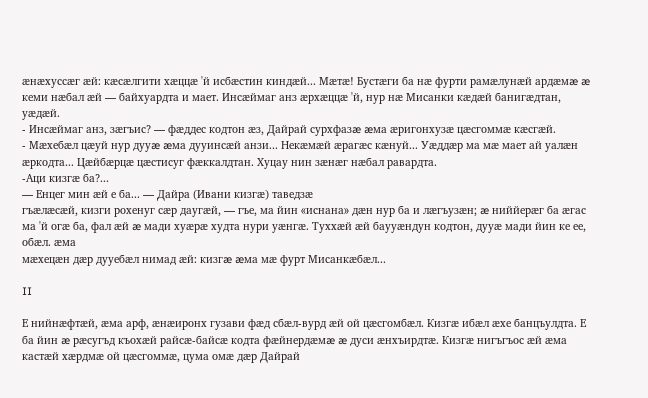æнæхуссæг æй: кæсæлгити хæццæ 'й исбæстин киндæй... Мæтæ! Бустæги ба нæ фурти рамæлунæй ардæмæ æ кеми нæбал æй — байхуардта и мает. Инсæймаг анз æрхæццæ 'й, нур нæ Мисанки кæдæй банигæдтан, уæдæй.
- Инсæймаг анз, зæгъис? — фæддес кодтон æз, Дайрай сурхфазæ æма æригонхузæ цæсгоммæ кæсгæй.
- Мæхебæл цæуй нур дууæ æма дууинсæй анзи... Некæмæй æрагæс кæнуй... Уæддæр ма мæ мает ай уалæн æркодта... Цæйбæрцæ цæстисуг фæккалдтан. Хуцау нин зæнæг нæбал равардта.
-Аци кизгæ ба?...
— Енцег мин æй е ба... — Дайра (Ивани кизгæ) таведзæ
гъæлæсæй, кизги рохенуг сæр даугæй, — гъе, ма йин «иснана» дæн нур ба и лæгъузæн; æ ниййерæг ба æгас ма 'й огæ ба, фал æй æ мади хуæрæ худта нури уæнгæ. Туххæй æй баууæндун кодтон, дууæ мади йин ке ее, обæл. æма
мæхецæн дæр дууебæл нимад æй: кизгæ æма мæ фурт Мисанкæбæл...

II

Е нийнæфтæй, æма арф, æнæиронх гузави фæд сбæл-вурд æй ой цæсгомбæл. Кизгæ ибæл æхе банцъулдта. Е ба йин æ рæсугъд къохæй райсæ-байсæ кодта фæйнердæмæ æ дуси æнхъирдтæ. Кизгæ нигъгъос æй æма кастæй хæрдмæ ой цæсгоммæ, цума омæ дæр Дайрай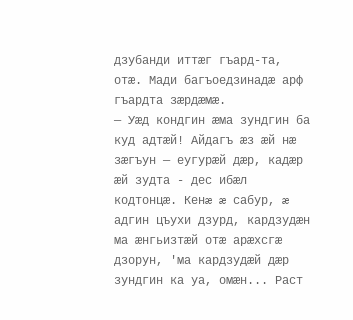дзубанди иттæг гъард-та, отæ. Мади багъоедзинадæ арф гъардта зæрдæмæ.
— Уæд кондгин æма зундгин ба куд адтæй! Айдагъ æз æй нæ зæгъун — еугурæй дæр, кадæр æй зудта - дес ибæл кодтонцæ. Кенæ æ сабур, æ адгин цъухи дзурд, кардзудæн ма æнгьизтæй отæ арæхсгæ дзорун, 'ма кардзудæй дæр
зундгин ка уа, омæн... Раст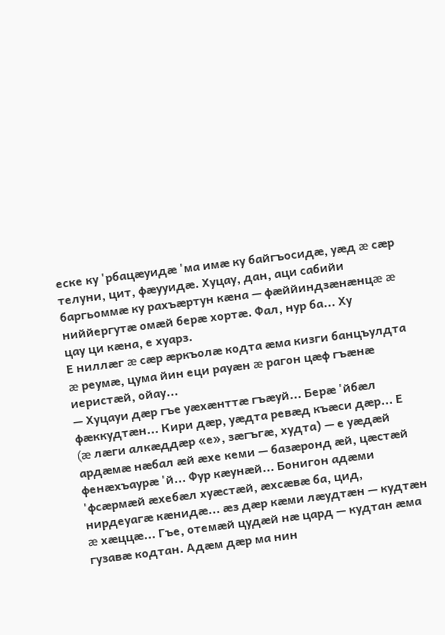еске ку 'рбацæуидæ 'ма имæ ку байгъосидæ, уæд æ сæр телуни, цит, фæууидæ. Хуцау, дан, аци сабийи баргьоммæ ку рахъæртун кæна — фæййиндзæнæнцæ æ ниййергутæ омæй берæ хортæ. Фал, нур ба... Ху
цау ци кæна, е хуарз.
Е ниллæг æ сæр æркъолæ кодта æма кизги банцъулдта æ реумæ, цума йин еци рауæн æ рагон цæф гъæнæ иеристæй, ойау...
— Хуцауи дæр гъе уæхæнттæ гъæуй... Берæ 'йбæл фæккудтæн... Кири дæр, уæдта ревæд къæси дæр... Е (æ лæги алкæддæр «е», зæгъгæ, худта) — е уæдæй ардæмæ нæбал æй æхе кеми — базæронд æй, цæстæй фенæхъаурæ 'й... Фур кæунæй... Бонигон адæми 'фсæрмæй æхебæл хуæстæй, æхсæвæ ба, цид, нирдеуагæ кæнидæ... æз дæр кæми лæудтæн — кудтæн æ хæццæ... Гъе, отемæй цудæй нæ цард — кудтан æма гузавæ кодтан. Адæм дæр ма нин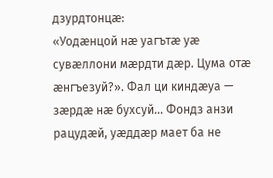дзурдтонцæ:
«Уодæнцой нæ уагътæ уæ сувæллони мæрдти дæр. Цума отæ æнгъезуй?». Фал ци киндæуа — зæрдæ нæ бухсуй... Фондз анзи рацудæй, уæддæр мает ба не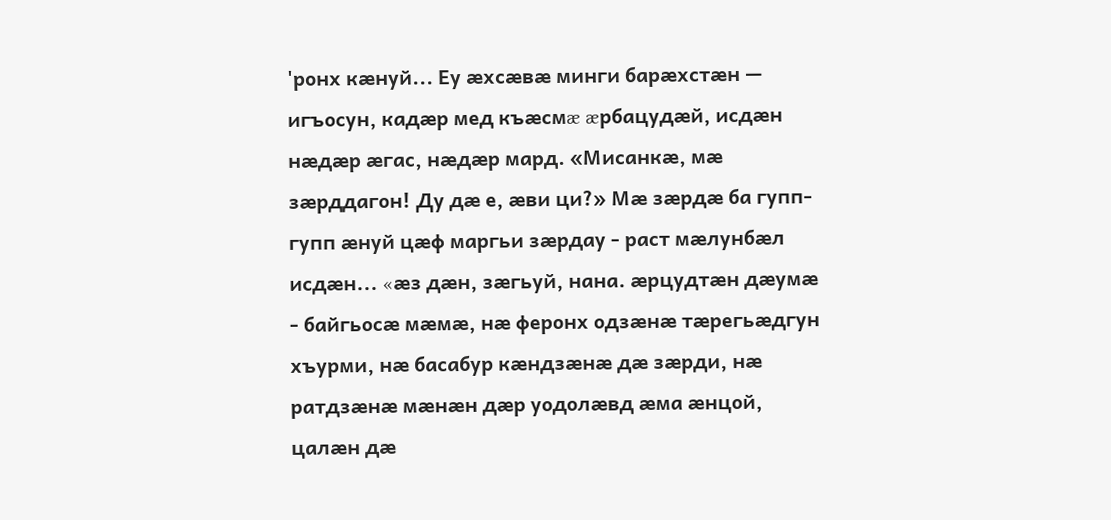'ронх кæнуй... Еу æхсæвæ минги барæхстæн — игъосун, кадæр мед къæсмæ æрбацудæй, исдæн нæдæр æгас, нæдæр мард. «Мисанкæ, мæ зæрддагон! Ду дæ е, æви ци?» Мæ зæрдæ ба гупп-гупп æнуй цæф маргьи зæрдау - раст мæлунбæл исдæн... «æз дæн, зæгьуй, нана. æрцудтæн дæумæ - байгьосæ мæмæ, нæ феронх одзæнæ тæрегьæдгун хъурми, нæ басабур кæндзæнæ дæ зæрди, нæ ратдзæнæ мæнæн дæр уодолæвд æма æнцой, цалæн дæ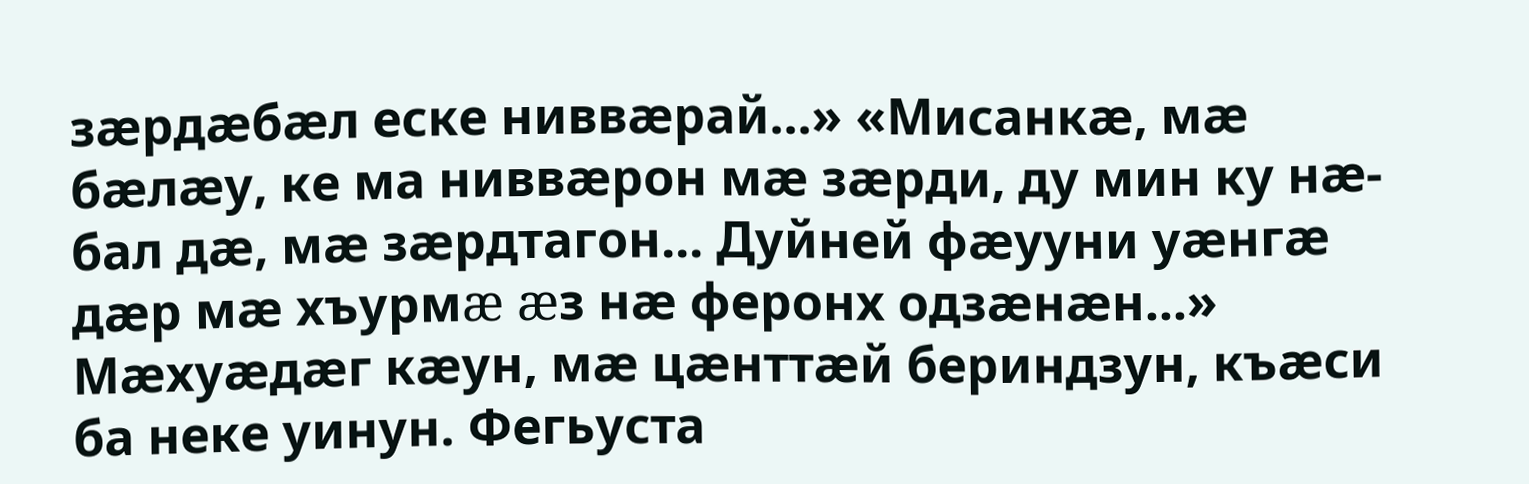зæрдæбæл еске ниввæрай...» «Мисанкæ, мæ бæлæу, ке ма ниввæрон мæ зæрди, ду мин ку нæ-бал дæ, мæ зæрдтагон... Дуйней фæууни уæнгæ дæр мæ хъурмæ æз нæ феронх одзæнæн...» Мæхуæдæг кæун, мæ цæнттæй бериндзун, къæси ба неке уинун. Фегьуста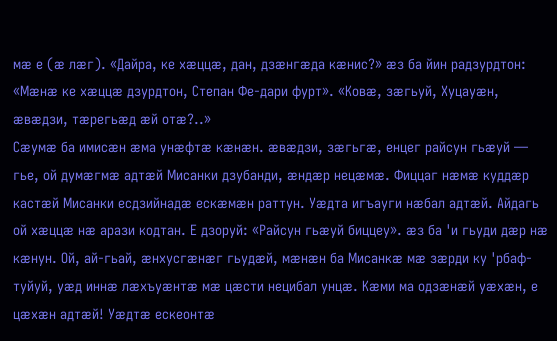мæ е (æ лæг). «Дайра, ке хæццæ, дан, дзæнгæда кæнис?» æз ба йин радзурдтон: «Мæнæ ке хæццæ дзурдтон, Степан Фе-дари фурт». «Ковæ, зæгьуй, Хуцауæн, æвæдзи, тæрегьæд æй отæ?..»
Сæумæ ба имисæн æма унæфтæ кæнæн. æвæдзи, зæгьгæ, енцег райсун гьæуй — гье, ой думæгмæ адтæй Мисанки дзубанди, æндæр нецæмæ. Фиццаг нæмæ куддæр кастæй Мисанки есдзийнадæ ескæмæн раттун. Уæдта игъауги нæбал адтæй. Айдагь ой хæццæ нæ арази кодтан. Е дзоруй: «Райсун гьæуй биццеу». æз ба 'и гьуди дæр нæ кæнун. Ой, ай-гьай, æнхусгæнæг гьудæй, мæнæн ба Мисанкæ мæ зæрди ку 'рбаф-туйуй, уæд иннæ лæхъуæнтæ мæ цæсти нецибал унцæ. Кæми ма одзæнæй уæхæн, е цæхæн адтæй! Уæдтæ ескеонтæ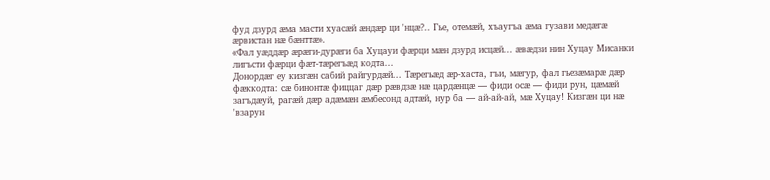фуд дзурд æма масти хуасæй æндæр ци 'нцæ?.. Гье, отемæй, хъаугъа æма гузави медæгæ æрвистан нæ бæнттæ».
«Фал уæддæр æрæги-дурæги ба Хуцауи фæрци мæн дзурд исцæй... æвæдзи нин Хуцау Мисанки лигъсти фæрци фæт-тæрегъæд кодта...
Донордæг еу кизгæн сабий райгурдæй... Тæрегьæд æр-хаста, гъи, мæгур, фал гьезæмарæ дæр фæккодта: сæ бинонтæ фиццаг дæр рæвдзæ нæ цардæнцæ — фиди осæ — фиди рун, цæмæй загъдæуй, рагæй дæр адæмæн æмбесонд адтæй, нур ба — ай-ай-ай, мæ Хуцау! Кизгæн ци нæ 'взарун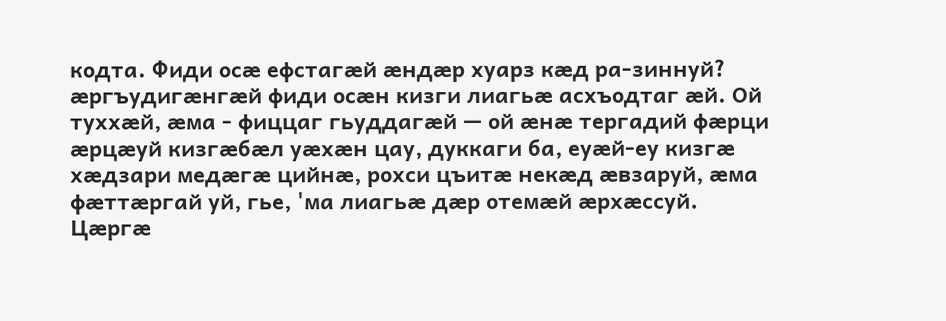кодта. Фиди осæ ефстагæй æндæр хуарз кæд ра-зиннуй? æргъудигæнгæй фиди осæн кизги лиагьæ асхъодтаг æй. Ой туххæй, æма - фиццаг гьуддагæй — ой æнæ тергадий фæрци æрцæуй кизгæбæл уæхæн цау, дуккаги ба, еуæй-еу кизгæ хæдзари медæгæ цийнæ, рохси цъитæ некæд æвзаруй, æма фæттæргай уй, гье, 'ма лиагьæ дæр отемæй æрхæссуй. Цæргæ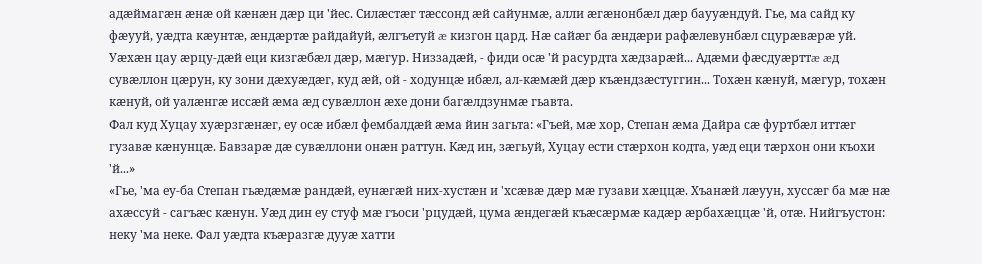адæймагæн æнæ ой кæнæн дæр ци 'йес. Силæстæг тæссонд æй сайунмæ, алли æгæнонбæл дæр баууæндуй. Гье, ма сайд ку фæууй, уæдта кæунтæ, æндæртæ райдайуй, æлгъетуй æ кизгон цард. Нæ сайæг ба æндæри рафæлевунбæл сцурæвæрæ уй. Уæхæн цау æрцу-дæй еци кизгæбæл дæр, мæгур. Низзадæй, - фиди осæ 'й расурдта хæдзарæй... Адæми фæсдуæрттæ æд сувæллон цæрун, ку зони дæхуæдæг, куд æй, ой - ходунцæ ибæл, ал-кæмæй дæр къæндзæстуггин... Тохæн кæнуй, мæгур, тохæн кæнуй, ой уалæнгæ иссæй æма æд сувæллон æхе дони багæлдзунмæ гьавта.
Фал куд Хуцау хуæрзгæнæг, еу осæ ибæл фембалдæй æма йин загьта: «Гъей, мæ хор, Степан æма Дайра сæ фуртбæл иттæг гузавæ кæнунцæ. Бавзарæ дæ сувæллони онæн раттун. Кæд ин, зæгьуй, Хуцау ести стæрхон кодта, уæд еци тæрхон они къохи 'й...»
«Гье, 'ма еу-ба Степан гьæдæмæ рандæй, еунæгæй них-хустæн и 'хсæвæ дæр мæ гузави хæццæ. Хъанæй лæуун, хуссæг ба мæ нæ ахæссуй - сагъæс кæнун. Уæд дин еу стуф мæ гъоси 'рцудæй, цума æндегæй къæсæрмæ кадæр æрбахæццæ 'й, отæ. Нийгъустон: неку 'ма неке. Фал уæдта къæразгæ дууæ хатти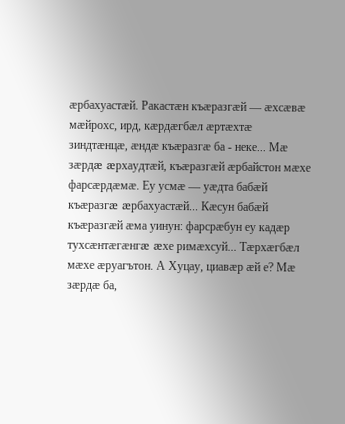æрбахуастæй. Ракастæн къæразгæй — æхсæвæ мæйрохс, ирд, кæрдæгбæл æртæхтæ зиндтæнцæ, æндæ къæразгæ ба - неке... Мæ зæрдæ æрхаудтæй, къæразгæй æрбайстон мæхе фарсæрдæмæ. Еу усмæ — уæдта бабæй къæразгæ æрбахуастæй... Кæсун бабæй къæразгæй æма уинун: фарсрæбун еу кадæр тухсæнтæгæнгæ æхе римæхсуй... Тæрхæгбæл мæхе æруагътон. А Хуцау, циавæр æй е? Мæ зæрдæ ба,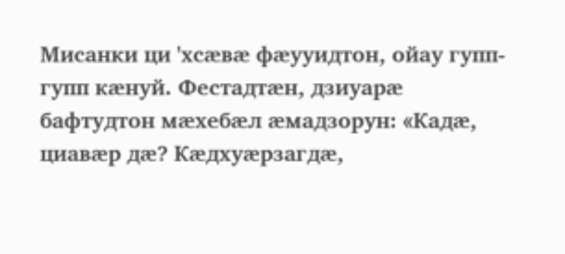Мисанки ци 'хсæвæ фæууидтон, ойау гупп-гупп кæнуй. Фестадтæн, дзиуарæ бафтудтон мæхебæл æмадзорун: «Кадæ, циавæр дæ? Кæдхуæрзагдæ,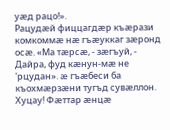уæд рацо!».
Рацудæй фиццагдæр къæрази комкоммæ нæ гъæуккаг зæронд осæ. «Ма тæрсæ, - зæгъуй, - Дайра, фуд кæнун-мæ не 'рцудан». æ гъæбеси ба къохмæрзæни тугъд сувæллон. Хуцау! Фæттар æнцæ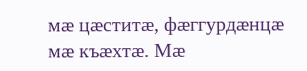мæ цæститæ, фæггурдæнцæ мæ къæхтæ. Мæ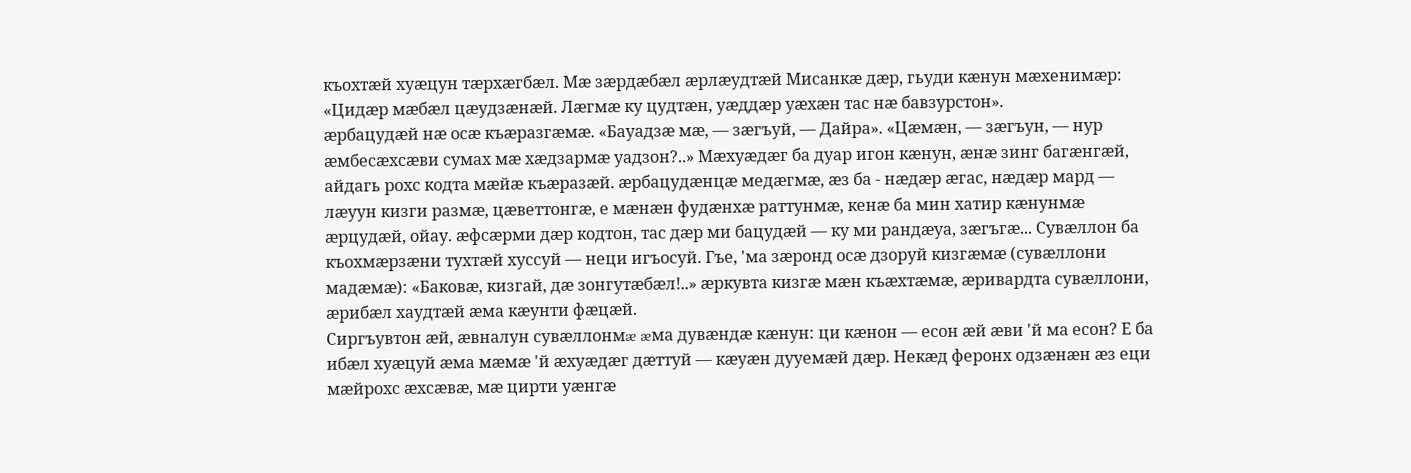къохтæй хуæцун тæрхæгбæл. Мæ зæрдæбæл æрлæудтæй Мисанкæ дæр, гьуди кæнун мæхенимæр: «Цидæр мæбæл цæудзæнæй. Лæгмæ ку цудтæн, уæддæр уæхæн тас нæ бавзурстон».
æрбацудæй нæ осæ къæразгæмæ. «Бауадзæ мæ, — зæгъуй, — Дайра». «Цæмæн, — зæгъун, — нур æмбесæхсæви сумах мæ хæдзармæ уадзон?..» Мæхуæдæг ба дуар игон кæнун, æнæ зинг багæнгæй, айдагь рохс кодта мæйæ къæразæй. æрбацудæнцæ медæгмæ, æз ба - нæдæр æгас, нæдæр мард — лæуун кизги размæ, цæветтонгæ, е мæнæн фудæнхæ раттунмæ, кенæ ба мин хатир кæнунмæ æрцудæй, ойау. æфсæрми дæр кодтон, тас дæр ми бацудæй — ку ми рандæуа, зæгъгæ... Сувæллон ба къохмæрзæни тухтæй хуссуй — неци игъосуй. Гъе, 'ма зæронд осæ дзоруй кизгæмæ (сувæллони мадæмæ): «Баковæ, кизгай, дæ зонгутæбæл!..» æркувта кизгæ мæн къæхтæмæ, æривардта сувæллони, æрибæл хаудтæй æма кæунти фæцæй.
Сиргъувтон æй, æвналун сувæллонмæ æма дувæндæ кæнун: ци кæнон — есон æй æви 'й ма есон? Е ба ибæл хуæцуй æма мæмæ 'й æхуæдæг дæттуй — кæуæн дууемæй дæр. Некæд феронх одзæнæн æз еци мæйрохс æхсæвæ, мæ цирти уæнгæ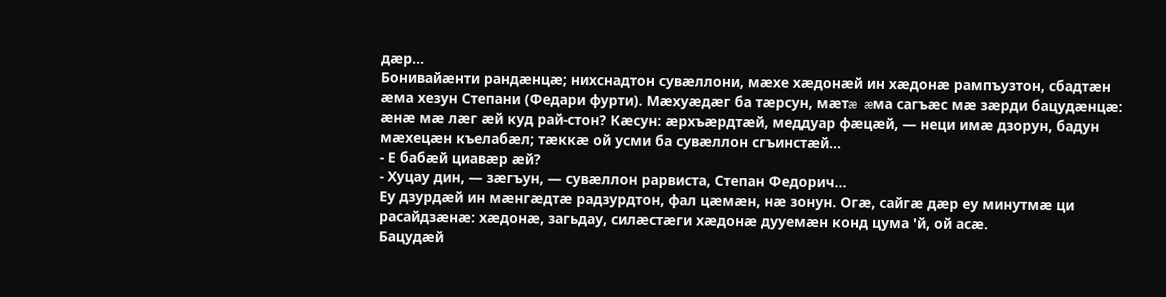дæр...
Бонивайæнти рандæнцæ; нихснадтон сувæллони, мæхе хæдонæй ин хæдонæ рампъузтон, сбадтæн æма хезун Степани (Федари фурти). Мæхуæдæг ба тæрсун, мæтæ æма сагъæс мæ зæрди бацудæнцæ: æнæ мæ лæг æй куд рай-стон? Кæсун: æрхъæрдтæй, меддуар фæцæй, — неци имæ дзорун, бадун мæхецæн къелабæл; тæккæ ой усми ба сувæллон сгъинстæй...
- Е бабæй циавæр æй?
- Хуцау дин, — зæгъун, — сувæллон рарвиста, Степан Федорич...
Еу дзурдæй ин мæнгæдтæ радзурдтон, фал цæмæн, нæ зонун. Огæ, сайгæ дæр еу минутмæ ци расайдзæнæ: хæдонæ, загьдау, силæстæги хæдонæ дууемæн конд цума 'й, ой асæ.
Бацудæй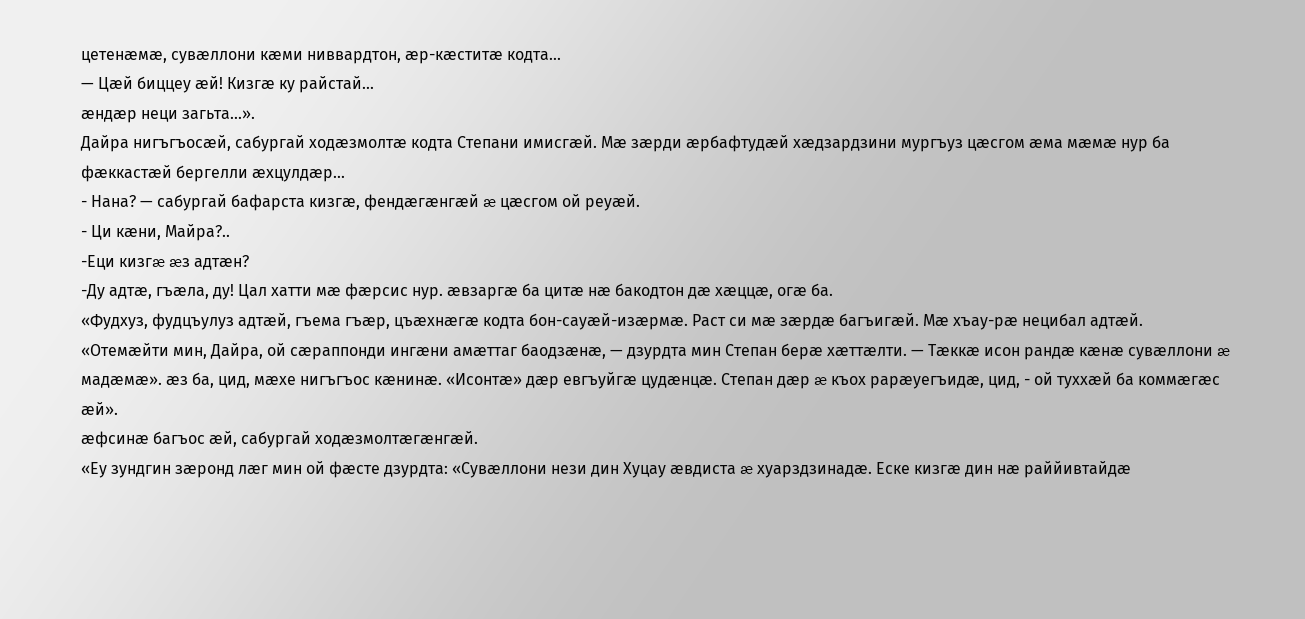цетенæмæ, сувæллони кæми ниввардтон, æр-кæститæ кодта...
— Цæй биццеу æй! Кизгæ ку райстай...
æндæр неци загьта...».
Дайра нигъгъосæй, сабургай ходæзмолтæ кодта Степани имисгæй. Мæ зæрди æрбафтудæй хæдзардзини мургъуз цæсгом æма мæмæ нур ба фæккастæй бергелли æхцулдæр...
- Нана? — сабургай бафарста кизгæ, фендæгæнгæй æ цæсгом ой реуæй.
- Ци кæни, Майра?..
-Еци кизгæ æз адтæн?
-Ду адтæ, гъæла, ду! Цал хатти мæ фæрсис нур. æвзаргæ ба цитæ нæ бакодтон дæ хæццæ, огæ ба.
«Фудхуз, фудцъулуз адтæй, гъема гъæр, цъæхнæгæ кодта бон-сауæй-изæрмæ. Раст си мæ зæрдæ багъигæй. Мæ хъау-рæ нецибал адтæй. «Отемæйти мин, Дайра, ой сæраппонди ингæни амæттаг баодзæнæ, — дзурдта мин Степан берæ хæттæлти. — Тæккæ исон рандæ кæнæ сувæллони æ мадæмæ». æз ба, цид, мæхе нигъгъос кæнинæ. «Исонтæ» дæр евгъуйгæ цудæнцæ. Степан дæр æ къох рарæуегъидæ, цид, - ой туххæй ба коммæгæс æй».
æфсинæ багъос æй, сабургай ходæзмолтæгæнгæй.
«Еу зундгин зæронд лæг мин ой фæсте дзурдта: «Сувæллони нези дин Хуцау æвдиста æ хуарздзинадæ. Еске кизгæ дин нæ раййивтайдæ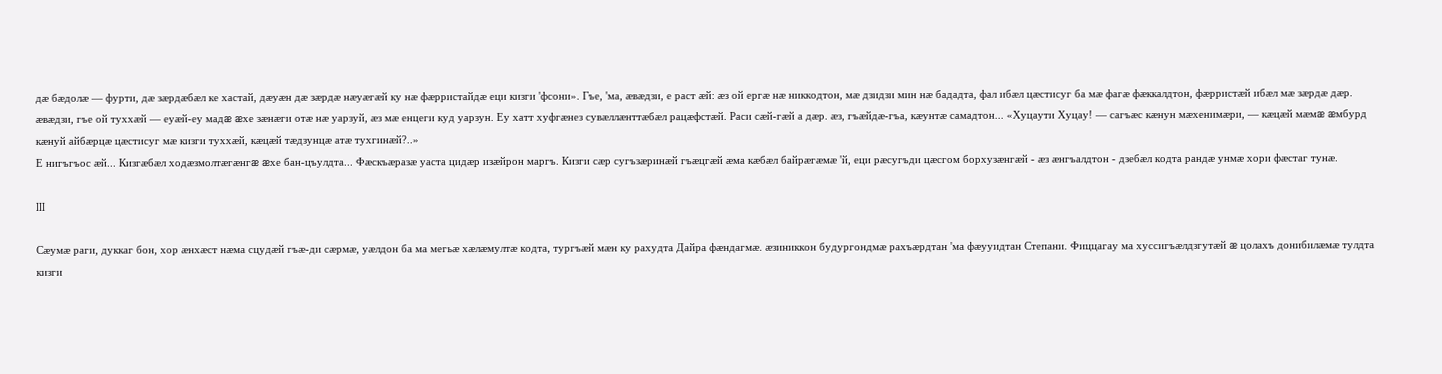дæ бæдолæ — фурти, дæ зæрдæбæл ке хастай, дæуæн дæ зæрдæ нæуæгæй ку нæ фæрристайдæ еци кизги 'фсони». Гъе, 'ма, æвæдзи, е раст æй: æз ой ергæ нæ никкодтон, мæ дзидзи мин нæ бададта, фал ибæл цæстисуг ба мæ фагæ фæккалдтон, фæрристæй ибæл мæ зæрдæ дæр. æвæдзи, гъе ой туххæй — еуæй-еу мадæ æхе зæнæги отæ нæ уарзуй, æз мæ енцеги куд уарзун. Еу хатт хуфгæнез сувæллæнттæбæл рацæфстæй. Раси сæй-гæй а дæр. æз, гъæйдæ-гъа, кæунтæ самадтон... «Хуцаути Хуцау! — сагъæс кæнун мæхенимæри, — кæцæй мæмæ æмбурд кæнуй айбæрцæ цæстисуг мæ кизги туххæй, кæцæй тæдзунцæ атæ тухгинæй?..»
Е нигъгъос æй... Кизгæбæл ходæзмолтæгæнгæ æхе бан-цъулдта... Фæскъæразæ уаста цидæр изæйрон маргъ. Кизги сæр сугъзæринæй гъæцгæй æма кæбæл байрæгæмæ 'й, еци рæсугъди цæсгом борхузæнгæй - æз æнгъалдтон - дзебæл кодта рандæ унмæ хори фæстаг тунæ.

III

Сæумæ раги, дуккаг бон, хор æнхæст нæма сцудæй гъæ-ди сæрмæ, уæлдон ба ма мегьæ хæлæмултæ кодта, тургъæй мæн ку рахудта Дайра фæндагмæ. æзиниккон будургондмæ рахъæрдтан 'ма фæууидтан Степани. Фиццагау ма хуссигъæлдзгутæй æ цолахъ донибилæмæ тулдта кизги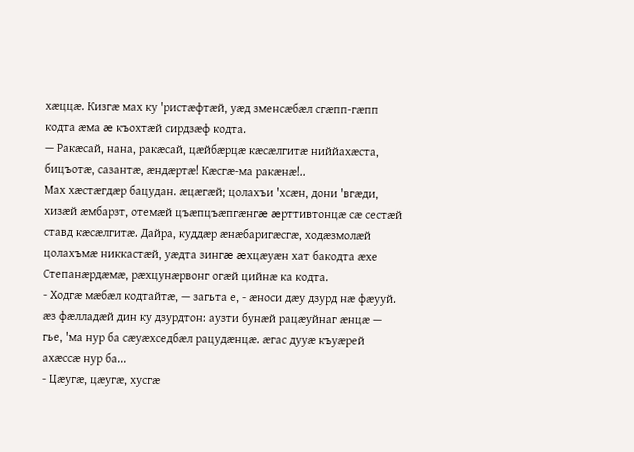хæццæ. Кизгæ мах ку 'ристæфтæй, уæд зменсæбæл сгæпп-гæпп кодта æма æ къохтæй сирдзæф кодта.
— Ракæсай, нана, ракæсай, цæйбæрцæ кæсæлгитæ ниййахæста, бицъотæ, сазантæ, æндæртæ! Кæсгæ-ма ракæнæ!..
Мах хæстæгдæр бацудан. æцæгæй; цолахъи 'хсæн, дони 'вгæди, хизæй æмбарзт, отемæй цъæпцъæпгæнгæ æрттивтонцæ сæ сестæй ставд кæсæлгитæ. Дайра, куддæр æнæбаригæсгæ, ходæзмолæй цолахъмæ никкастæй, уæдта зингæ æхцæуæн хат бакодта æхе Степанæрдæмæ, рæхцунæрвонг огæй цийнæ ка кодта.
- Ходгæ мæбæл кодтайтæ, — загьта е, - æноси дæу дзурд нæ фæууй. æз фæлладæй дин ку дзурдтон: аузти бунæй рацæуйнаг æнцæ — гье, 'ма нур ба сæуæхседбæл рацудæнцæ. æгас дууæ къуæрей ахæссæ нур ба...
- Цæугæ, цæугæ, хусгæ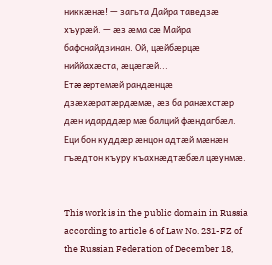никкæнæ! — загьта Дайра таведзæ хъурæй. — æз æма сæ Майра бафснайдзинан. Ой, цæйбæрцæ ниййахæста, æцæгæй...
Етæ æртемæй рандæнцæ дзæхæратæрдæмæ, æз ба ранæхстæр дæн идарддæр мæ балций фæндагбæл.
Еци бон куддæр æнцон адтæй мæнæн гъæдтон къуру къахнæдтæбæл цæунмæ.


This work is in the public domain in Russia according to article 6 of Law No. 231-FZ of the Russian Federation of December 18,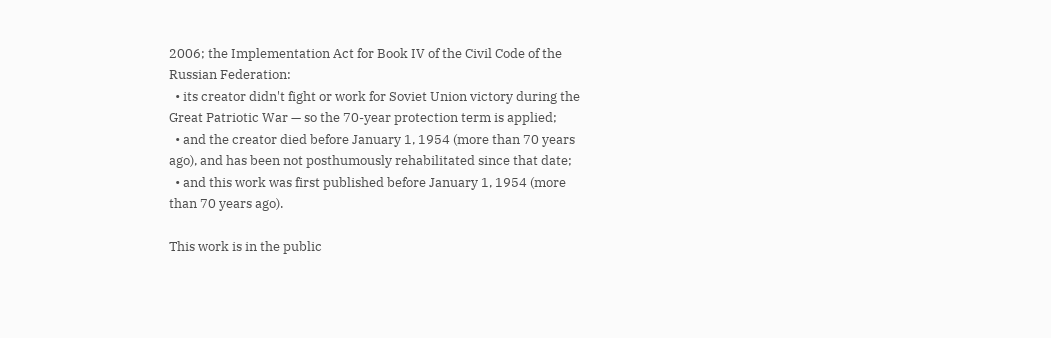2006; the Implementation Act for Book IV of the Civil Code of the Russian Federation:
  • its creator didn't fight or work for Soviet Union victory during the Great Patriotic War — so the 70-year protection term is applied;
  • and the creator died before January 1, 1954 (more than 70 years ago), and has been not posthumously rehabilitated since that date;
  • and this work was first published before January 1, 1954 (more than 70 years ago).

This work is in the public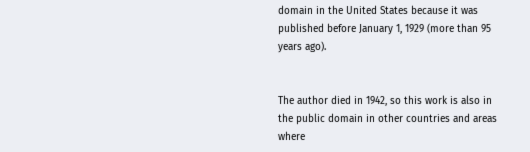domain in the United States because it was published before January 1, 1929 (more than 95 years ago).


The author died in 1942, so this work is also in the public domain in other countries and areas where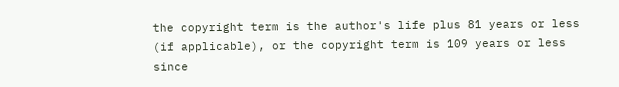the copyright term is the author's life plus 81 years or less (if applicable), or the copyright term is 109 years or less since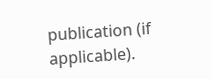publication (if applicable).